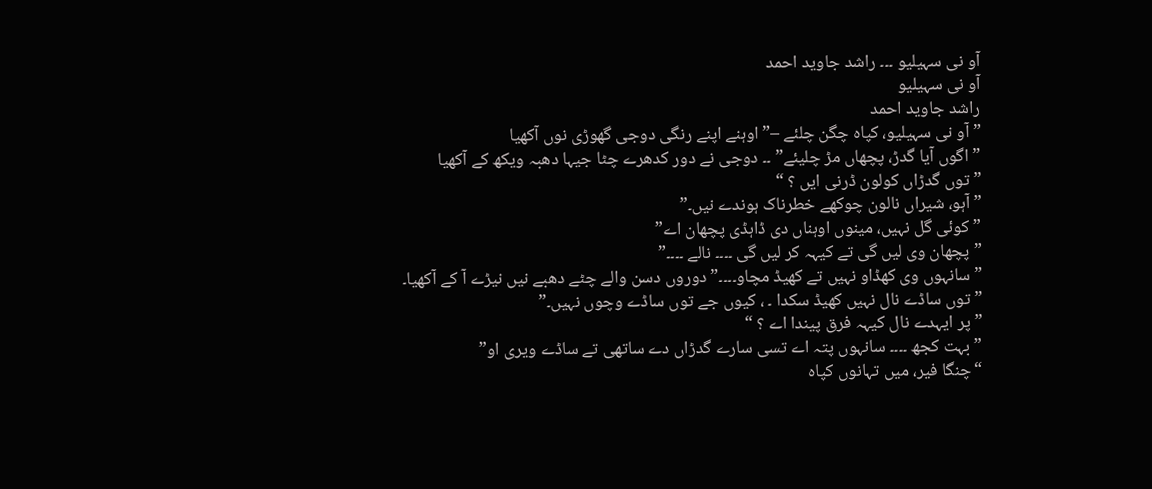آو نی سہیلیو ۔۔۔ راشد جاوید احمد
آو نی سہیلیو
راشد جاوید احمد
” آو نی سہیلیو، کپاہ چگن چلئے –” اوہنے اپنے رنگی دوجی گھوڑی نوں آکھیا
” اگوں آیا گدڑ، پچھاں مڑ چلیئے” ۔۔ دوجی نے دور کدھرے چٹا جیہا دھبہ ویکھ کے آکھیا
” توں گدڑاں کولون ڈرنی ایں ؟ “
” آہو، شیراں نالون چوکھے خطرناک ہوندے نیں۔”
” کوئی گل نہیں، مینوں اوہناں دی ڈاہڈی پچھان اے”
” پچھان وی لیں گی تے کیہہ کر لیں گی ۔۔۔۔ نالے ۔۔۔۔”
” سانہوں وی کھڈاو نہیں تے کھیڈ مچاو۔۔۔۔” دوروں دسن والے چٹے دھبے نیں نیڑے آ کے آکھیا۔
” توں ساڈے نال نہیں کھیڈ سکدا ۔ ، کیوں جے توں ساڈے وچوں نہیں۔”
” پر ایہدے نال کیہہ فرق پیندا اے ؟ “
” بہت کجھ ۔۔۔۔ سانہوں پتہ اے تسی سارے گدڑاں دے ساتھی تے ساڈے ویری او”
“چنگا فیر، میں تہانوں کپاہ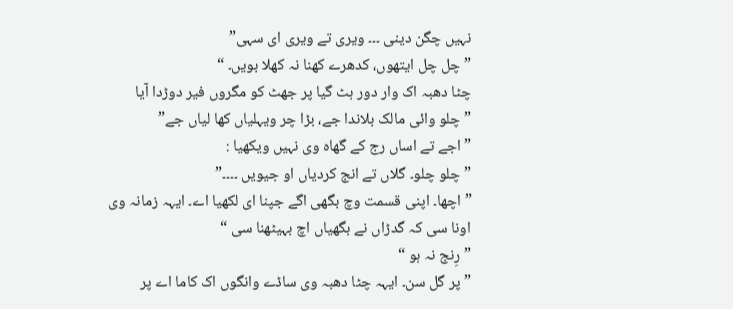نہیں چگن دینی ۔۔۔ ویری تے ویری ای سہی”
” چل چل ایتھوں، کدھرے کھنا نہ کھلا بویں۔ “
چٹا دھبہ اک وار دور ہٹ گیا پر جھٹ کو مگروں فیر دوڑدا آیا
” چلو وائی مالک بلاندا جے، بڑا چر ویہلیاں کھا لیاں جے”
” اجے تے اساں رج کے گھاہ وی نہیں ویکھیا :
” چلو چلو۔ گلاں تے انج کردیاں او جیویں ۔۔۔۔”
” اچھا۔ اپنی قسمت وچ بگھی اگے جپنا ای لکھیا اے۔ ایہہ زمانہ وی اونا سی کہ گدڑاں نے بگھیاں اچ بہیٹھنا سی “
” رِنج نہ ہو “
” پر گل سن۔ ایہہ چٹا دھبہ وی ساڈے وانگوں اک کاما اے پر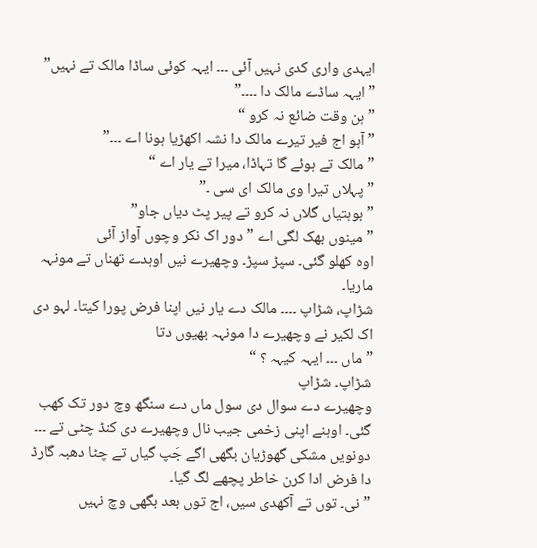ایہدی واری کدی نہیں آئی ۔۔۔ ایہہ کوئی ساڈا مالک تے نہیں”
” ایہہ ساڈے مالک دا ۔۔۔۔”
” ہن وقت ضائع نہ کرو “
” آہو اج فیر تیرے مالک دا نشہ اکھڑیا ہونا اے ۔۔۔”
” مالک تے ہوئے گا تہاڈا، میرا تے یار اے “
” پہلاں تیرا وی مالک ای سی ۔”
” بوہتیاں گلاں نہ کرو تے پیر پٹ دیاں جاو”
” مینوں بھک لگی اے ” دور اک نکر وچوں آواز آئی
اوہ کھلو گئی۔ سپڑ سپڑ۔ وچھیرے نیں اوہدے تھناں تے مونہہ ماریا۔
شڑاپ، شڑاپ ۔۔۔۔ مالک دے یار نیں اپنا فرض پورا کیتا۔ لہو دی اک لکیر نے وچھیرے دا مونہہ بھیوں دتا
” ماں ۔۔۔ ایہہ کیہہ ؟ “
شڑاپ۔ شڑاپ
وچھیرے دے سوال دی سول ماں دے سنگھ وچ دور تک کھب گئی۔ اوہنے اپنی زخمی جیب نال وچھیرے دی کنڈ چٹی تے ۔۔۔ دونویں مشکی گھوڑیان بگھی اگے جَپ گیاں تے چٹا دھبہ گارڈ دا فرض ادا کرن خاطر پچھے لگ گیا۔
” نی۔ توں تے آکھدی سیں، اج توں بعد بگھی وچ نہیں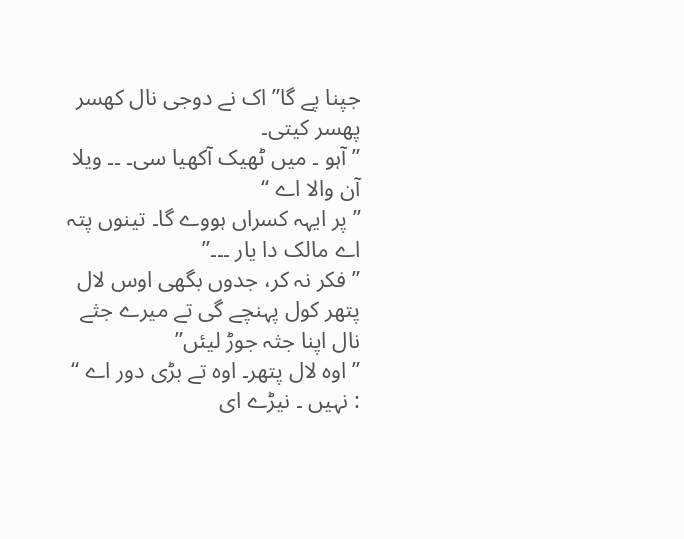جپنا پے گا” اک نے دوجی نال کھسر پھسر کیتی۔
” آہو ۔ میں ٹھیک آکھیا سی۔ ۔۔ ویلا آن والا اے “
” پر ایہہ کسراں ہووے گا۔ تینوں پتہ اے مالک دا یار ۔۔۔”
” فکر نہ کر، جدوں بگھی اوس لال پتھر کول پہنچے گی تے میرے جثے نال اپنا جثہ جوڑ لیئں”
” اوہ لال پتھر۔ اوہ تے بڑی دور اے “
: نہیں ۔ نیڑے ای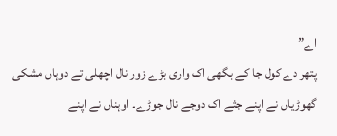اے”
پتھر دے کول جا کے بگھی اک واری بڑے زور نال اچھلی تے دوہاں مشکی گھوڑیاں نے اپنے جثے اک دوجے نال جوڑے۔ اوہناں نے اپنے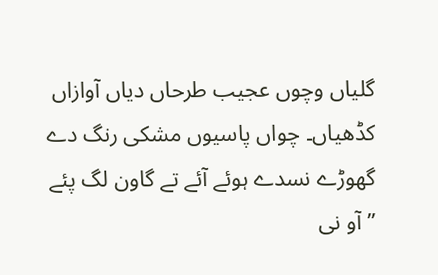گلیاں وچوں عجیب طرحاں دیاں آوازاں کڈھیاں۔ چواں پاسیوں مشکی رنگ دے گھوڑے نسدے ہوئے آئے تے گاون لگ پئے
” آو نی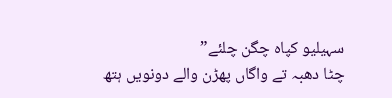سہیلیو کپاہ چگن چلئے”
چٹا دھبہ تے واگاں پھڑن والے دونویں ہتھ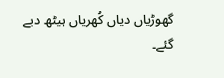گھوڑیاں دیاں کُھریاں ہیٹھ دبے گئے۔